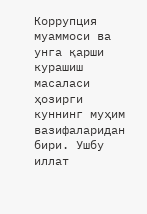Коррупция муаммоси ва унга қарши курашиш масаласи ҳозирги куннинг муҳим вазифаларидан бири. Ушбу иллат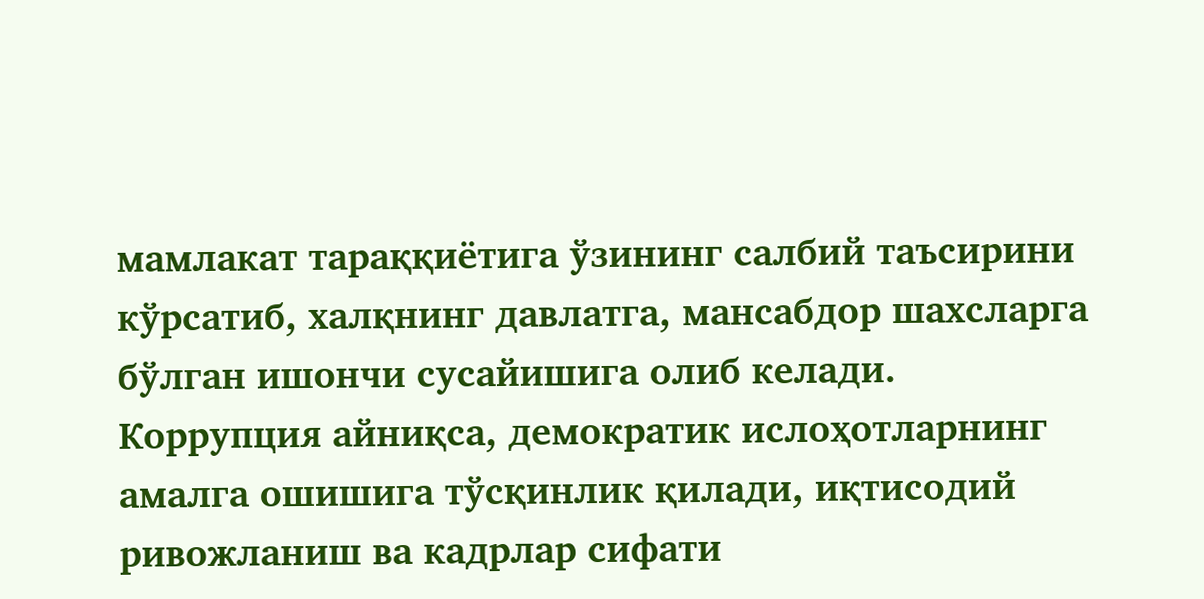мамлакат тараққиётига ўзининг салбий таъсирини кўрсатиб, халқнинг давлатга, мансабдор шахсларга бўлган ишончи сусайишига олиб келади.
Коррупция айниқса, демократик ислоҳотларнинг амалга ошишига тўсқинлик қилади, иқтисодий ривожланиш ва кадрлар сифати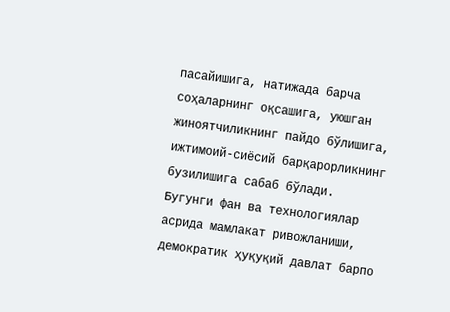пасайишига, натижада барча соҳаларнинг оқсашига, уюшган жиноятчиликнинг пайдо бўлишига, ижтимоий-сиёсий барқарорликнинг бузилишига сабаб бўлади.
Бугунги фан ва технологиялар асрида мамлакат ривожланиши, демократик ҳуқуқий давлат барпо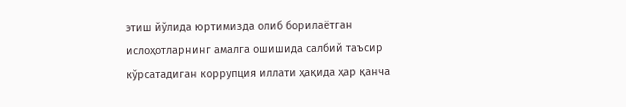этиш йўлида юртимизда олиб борилаётган ислоҳотларнинг амалга ошишида салбий таъсир кўрсатадиган коррупция иллати ҳақида ҳар қанча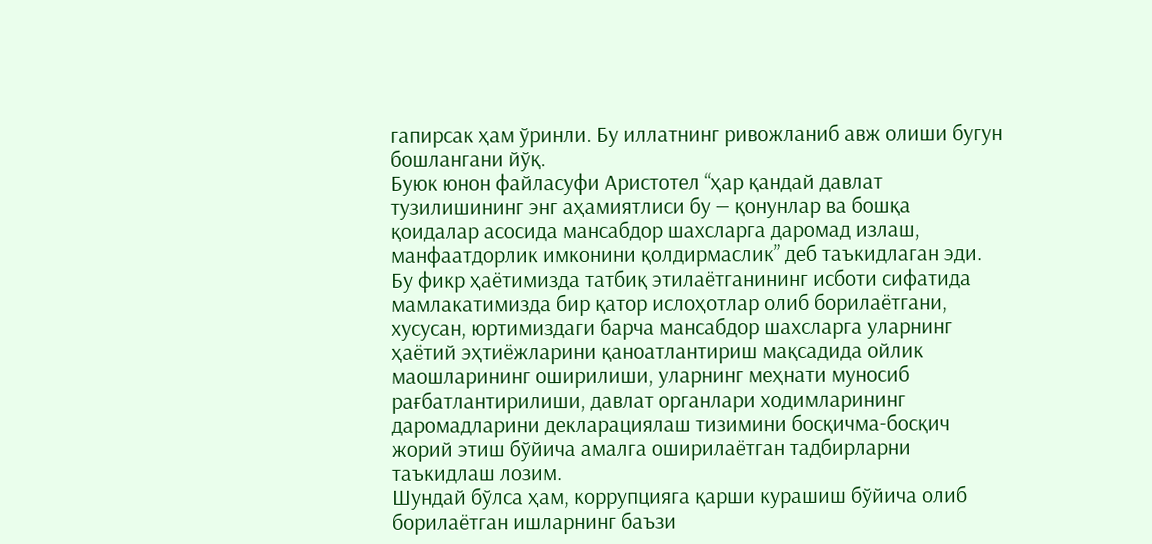гапирсак ҳам ўринли. Бу иллатнинг ривожланиб авж олиши бугун бошлангани йўқ.
Буюк юнон файласуфи Аристотел “ҳар қандай давлат тузилишининг энг аҳамиятлиси бу — қонунлар ва бошқа қоидалар асосида мансабдор шахсларга даромад излаш, манфаатдорлик имконини қолдирмаслик” деб таъкидлаган эди. Бу фикр ҳаётимизда татбиқ этилаётганининг исботи сифатида мамлакатимизда бир қатор ислоҳотлар олиб борилаётгани, хусусан, юртимиздаги барча мансабдор шахсларга уларнинг ҳаётий эҳтиёжларини қаноатлантириш мақсадида ойлик маошларининг оширилиши, уларнинг меҳнати муносиб рағбатлантирилиши, давлат органлари ходимларининг даромадларини декларациялаш тизимини босқичма-босқич жорий этиш бўйича амалга оширилаётган тадбирларни таъкидлаш лозим.
Шундай бўлса ҳам, коррупцияга қарши курашиш бўйича олиб борилаётган ишларнинг баъзи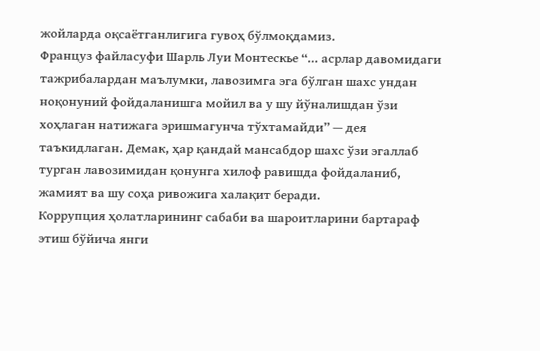жойларда оқсаётганлигига гувоҳ бўлмоқдамиз.
Француз файласуфи Шарль Луи Монтескье “… асрлар давомидаги тажрибалардан маълумки, лавозимга эга бўлган шахс ундан ноқонуний фойдаланишга мойил ва у шу йўналишдан ўзи хоҳлаган натижага эришмагунча тўхтамайди” — дея таъкидлаган. Демак, ҳар қандай мансабдор шахс ўзи эгаллаб турган лавозимидан қонунга хилоф равишда фойдаланиб, жамият ва шу соҳа ривожига халақит беради.
Коррупция ҳолатларининг сабаби ва шароитларини бартараф этиш бўйича янги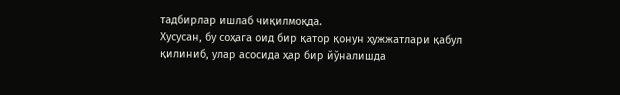тадбирлар ишлаб чиқилмоқда.
Хусусан, бу соҳага оид бир қатор қонун ҳужжатлари қабул қилиниб, улар асосида ҳар бир йўналишда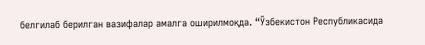белгилаб берилган вазифалар амалга оширилмоқда. “Ўзбекистон Республикасида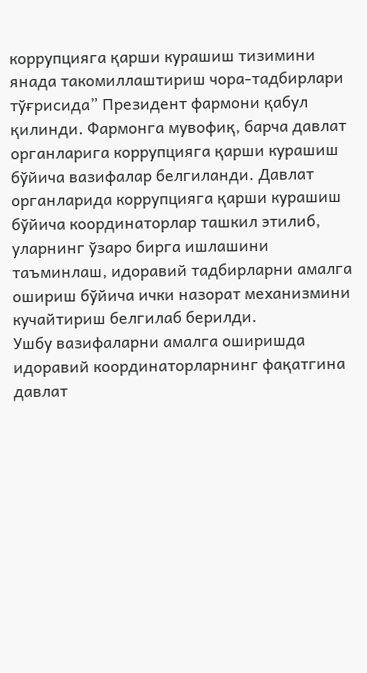коррупцияга қарши курашиш тизимини янада такомиллаштириш чора-тадбирлари тўғрисида” Президент фармони қабул қилинди. Фармонга мувофиқ, барча давлат органларига коррупцияга қарши курашиш бўйича вазифалар белгиланди. Давлат органларида коррупцияга қарши курашиш бўйича координаторлар ташкил этилиб, уларнинг ўзаро бирга ишлашини таъминлаш, идоравий тадбирларни амалга ошириш бўйича ички назорат механизмини кучайтириш белгилаб берилди.
Ушбу вазифаларни амалга оширишда идоравий координаторларнинг фақатгина давлат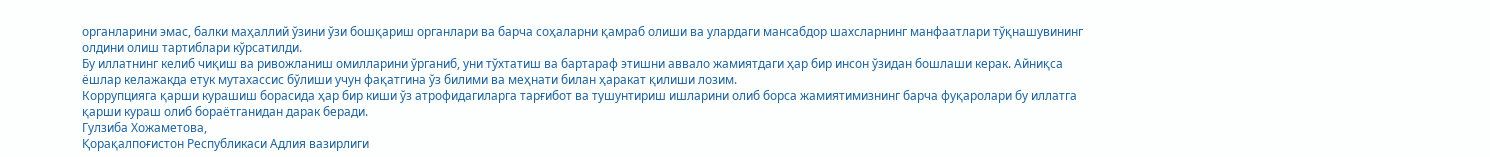органларини эмас, балки маҳаллий ўзини ўзи бошқариш органлари ва барча соҳаларни қамраб олиши ва улардаги мансабдор шахсларнинг манфаатлари тўқнашувининг олдини олиш тартиблари кўрсатилди.
Бу иллатнинг келиб чиқиш ва ривожланиш омилларини ўрганиб, уни тўхтатиш ва бартараф этишни аввало жамиятдаги ҳар бир инсон ўзидан бошлаши керак. Айниқса ёшлар келажакда етук мутахассис бўлиши учун фақатгина ўз билими ва меҳнати билан ҳаракат қилиши лозим.
Коррупцияга қарши курашиш борасида ҳар бир киши ўз атрофидагиларга тарғибот ва тушунтириш ишларини олиб борса жамиятимизнинг барча фуқаролари бу иллатга қарши кураш олиб бораётганидан дарак беради.
Гулзиба Хожаметова,
Қорақалпоғистон Республикаси Адлия вазирлиги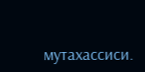мутахассиси.